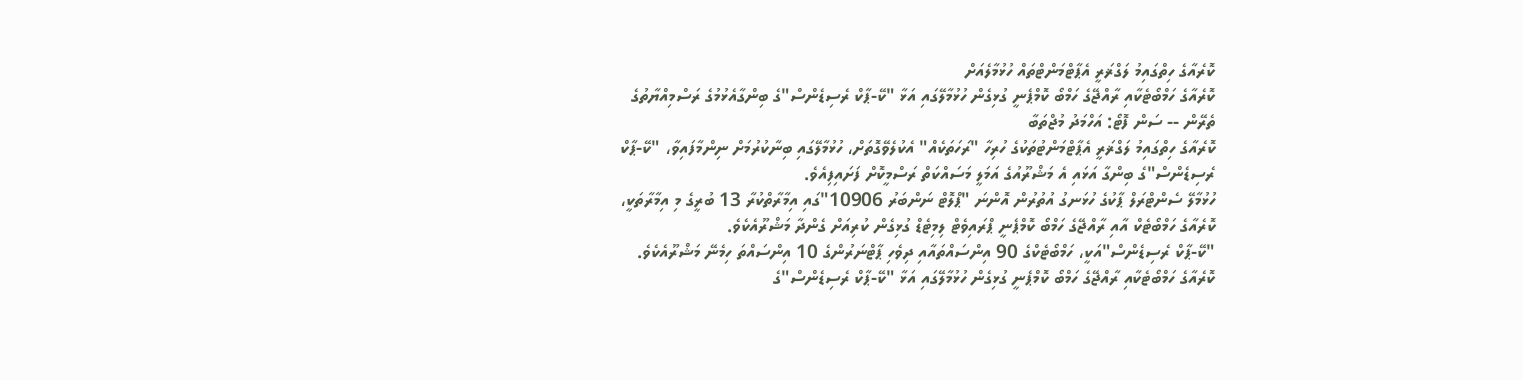ކޮރެއާގެ ހިތްގައިމު ލަގްޜަރީ އެޕާޓްމަންޓްތައް ހުޅުމާލެއަށް
ކޮރެއާގެ ހަމްބޯޓެކާއި ރާއްޖޭގެ ހަމްބޯ ކޮމްޕެނީ ގުޅިގެން ހުޅުމާލޭގައި އަޅާ "ކޭ-ޕާކް ރެސިޑެންސް"ގެ ބިންގާއެޅުމުގެ ރަސްމިއްޔާތުގެ ތެރޭން -- ސަން ފޮޓޯ: އަހްމަދު މުޖްތަބާ
ކޮރެއާގެ ހިތްގައިމު ލަގްޜަރީ އެޕާޓްމަންޓުތަކުގެ ހުރިހާ "ރަހަތަކެއް" އެކުލެވޭގޮތަށް، ހުޅުމާލޭގައި ބިނާކުރުމަށް ނިންމާފައިވާ، "ކޭ-ޕާކް ރެސިޑެންސް"ގެ ބިންގާ އަޅައި އެ މަޝްރޫއުގެ އަމަލީ މަސައްކަތް ރަސްމީކޮށް ފަށައިފިއެވެ.
ހުޅުމާލޭ ސެންޓްރަލް ޕާކުގެ ހުޅަނގު އުތުރުން އޮންނަ "ޕްލޮޓް ނަންބަރު 10906"ގައި އިމާރާތްކުރާ 13 ބުރީގެ މި އިމާރާތަކީ، ކޮރެއާގެ ހަމްބޯޓެކް އާއި ރާއްޖޭގެ ހަމްބޯ ކޮމްޕެނީ ޕްރައިވެޓް ލިމިޓެޑް ގުޅިގެން ކުރިއަށް ގެންދާ މަޝްރޫއެކެވެ.
"ކޭ-ޕާކް ރެސިޑެންސް"އަކީ، ހަމްބޯޓެކްގެ 90 އިންސައްތައާއި ދިވެހި ޕާޓްނަރުންގެ 10 އިންސައްތަ ހިމެނޭ މަޝްރޫއެކެވެ.
ކޮރެއާގެ ހަމްބޯޓެކާއި ރާއްޖޭގެ ހަމްބޯ ކޮމްޕެނީ ގުޅިގެން ހުޅުމާލޭގައި އަޅާ "ކޭ-ޕާކް ރެސިޑެންސް"ގެ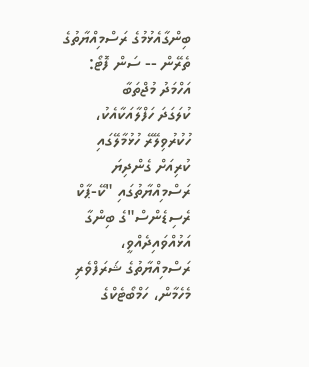ބިންގާއެޅުމުގެ ރަސްމިއްޔާތުގެ ތެރޭން -- ސަން ފޮޓޯ: އަހްމަދު މުޖްތަބާ
ކުލަގަދަ ހަފްލާއަކާއެކު، ހުކުރުވިލޭރޭ ހުޅުމާލޭގައި ކުރިއަށް ގެންދިޔަ ރަސްމިއްޔާތުގައި "ކޭ-ޕާކް ރެސިޑެންސް"ގެ ބިންގާ އަޅުއްވައިދެއްވީ، ރަސްމިއްޔާތުގެ ޝަރަފްވެރި މެހެމާން، ހަމްބޯޓެކްގެ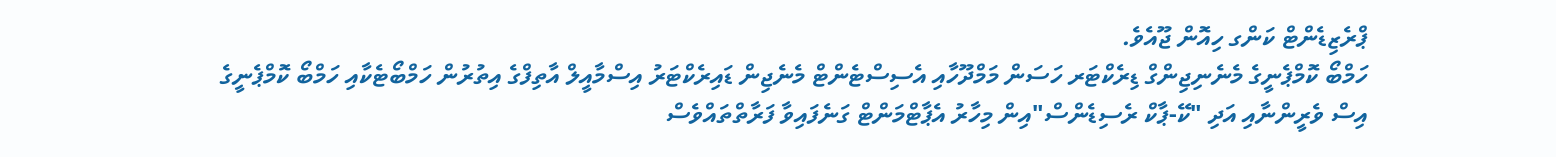ޕްރެޒިޑެންޓް ކަންގ ހިއޮން ޖޫއެވެ.
ހަމްބޯ ކޮމްޕެނީގެ މެނެނިޖިންގް ޑިރެކްޓަރ ހަސަން މަމްދޫހާއި އެސިސްޓެންޓް މެނެޖިން ޑައިރެކްޓަރު އިސްމާއީލް އާތިފްގެ އިތުރުން ހަމްބޯޓެކާއި ހަމްބޯ ކޮމްޕެނީގެ އިސް ވެރީންނާއި އަދި "ކޭ-ޕާކް ރެސިޑެންސް"އިން މިހާރު އެޕާޓްމަންޓް ގަނެފައިވާ ފަރާތްތައްވެސް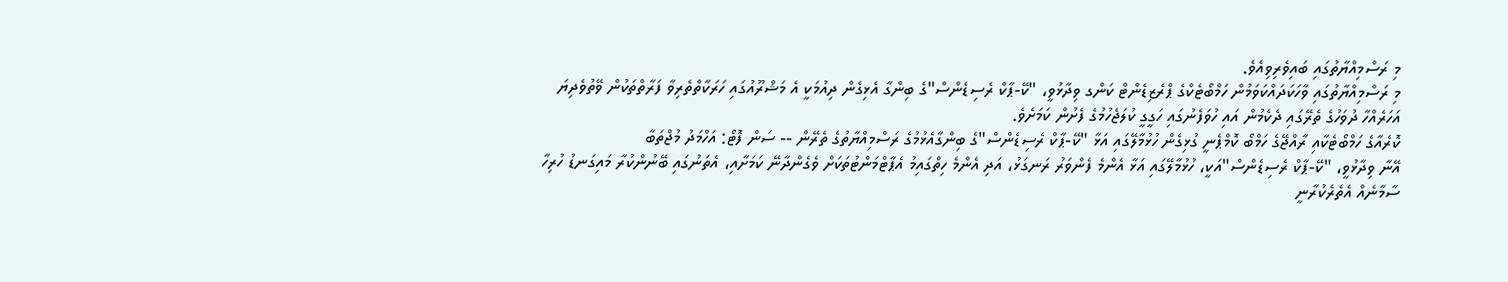މި ރަސްމިއްޔާތުގައި ބައިވެރިވިއެވެ.
މި ރަސްމިއްޔާތުގައި ވާހަކަދައްކަވަމުން ހަމްބޯޓެކްގެ ޕްރެޒިޑެންޓް ކަންގ ވިދާޅުވީ، "ކޭ-ޕާކް ރެސިޑެންސް"ގެ ބިންގާ އެޅިގެން ދިއުމަކީ އެ މަޝްރޫއުގައި ހަރަކާތްތެރިވާ ފަރާތްތަކުން ވޭތުވެދިޔަ އަހަރެއްހާ ދުވަހުގެ ތެރޭގައި ދެކެމުން އައި ހުވަފެނުގައި ހަގީގީ ކުލަޖެހުމުގެ ފެށުން ކަމަށެވެ.
ކޮރެއާގެ ހަމްބޯޓެކާއި ރާއްޖޭގެ ހަމްބޯ ކޮމްޕެނީ ގުޅިގެން ހުޅުމާލޭގައި އަޅާ "ކޭ-ޕާކް ރެސިޑެންސް"ގެ ބިންގާއެޅުމުގެ ރަސްމިއްޔާތުގެ ތެރޭން -- ސަން ފޮޓޯ: އަހްމަދު މުޖްތަބާ
އޭނާ ވިދާޅުވީ، "ކޭ-ޕާކް ރެސިޑެންސް"އަކީ، ހުޅުމާލޭގައި އަޅާ އެންމެ ފެންވަރު ރަނގަޅު، އަދި އެންމެ ހިތްގައިމު އެޕާޓްމަންޓުތަކަށް ވެގެންދާނޭ ކަމަށާއި، އެތަނުގައި ބޭނުންކުރާ މައިގަނޑު ހުރިހާ ސާމާނެއް އެތެރެކުރާނީ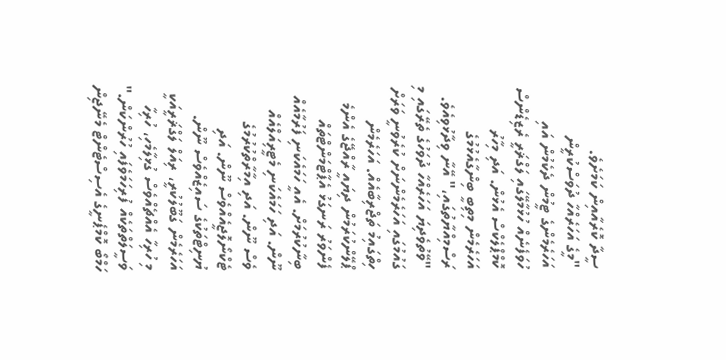ސީދާ ކޮރެއާއިން ކަމަށެވެ.
"މީގެ އަހަރެއްހާ ދުވަސްކުރީން އަހަރެމެންގެ ޓީމުން ދެކެމުން އައި ހުވަފެނެއް ހުޅުމާލޭގައި ލަގްޜަރީ ރެޒިޑެންސް ކޮމްޕްލެކްސް އެޅުން. އަދި މިހާރު އަހަރެމެން މިތިބީ ބިންގާއެޅުމުގެ ރަސްމިއްޔާތުގައި،" އޭނާ ވިދާޅުވިއެވެ.
"ވޭތުވެދިޔަ އަހަރެއްހާ ދުވަހުގެ ތެރޭގައި މި ގައުމުގައި އަހަރެމެންނަށް ކުރެވުނީ ވަރަށް ހިތްގައިމު ތަޖްރިބާއެއް. އަހަރެމެން ޕްލޭންކުރަމުން ދިޔައީ ރާއްޖޭގެ އެންމެ ފެންވަރު ރަނގަޅު އެޕާޓްމަންޓްތައް ބިނާކުރުމަށް. އެއީ ހަމައެކަނި ފަރުމާއެއް ނޫން. އަދި ހަމައެކަނި މެޓީރިއަލްއެއް ވެސް ނޫން. އަދި އިމާރާތްކުރުމުގެ ޓެކްނޯލޮޖީއެއްވެސް ނޫން. އަދި ޔުނިޓްތަކުގެ ސައިޒެއްވެސް ނޫން. އަހަރެމެން ގަބޫލުކުރީ، ރިއަލް ލަގްޜަރީއަކީ މި ހުރިހާ އެއްޗެއްވެސް ގުޅިލާމެހި، ހުރިހާ ވަސީލަތްތަކެއް ފުރިހަމަވެފައި ހުރުންކަން."
ހަމްބޯ ކޮމްޕެނީގެ އެސިސްޓެންޓް މެނޭޖިން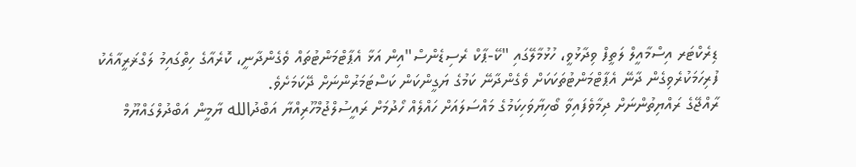ޑިރެކްޓަރ އިސްމާއީލް ލަތީފް ވިދާޅުވީ، ހުޅުމާލޭގައި "ކޭ-ޕާކް ރެސިޑެންސް"އިން އަޅާ އެޕާޓްމަންޓުތައް ވެގެންދާނީ، ކޮރެއާގެ ހިތްގައިމު ލަގްޜަރީއާއެކު ފުރިހަމަކުރެވިގެން ދާނޭ އެޕާޓްމަންޓުތަކަކަށް ވެގެންދާނޭ ކަމުގެ ޔަގީންކަން ކަސްޓަމަރުންނަށް ދޭކަމަށެވެ.
ރާއްޖޭގެ ރައްޔިތުންނަށް ދިމާވެފައިވާ ބޯހިޔާވަހިކަމުގެ މައްސަލައަށް ހައްލެއް ހޯދުމަށް ރައީސުލްޖުމްހޫރިއްޔާ އަބްދުالله ޔާމީން އަބްދުލްގައްޔޫމް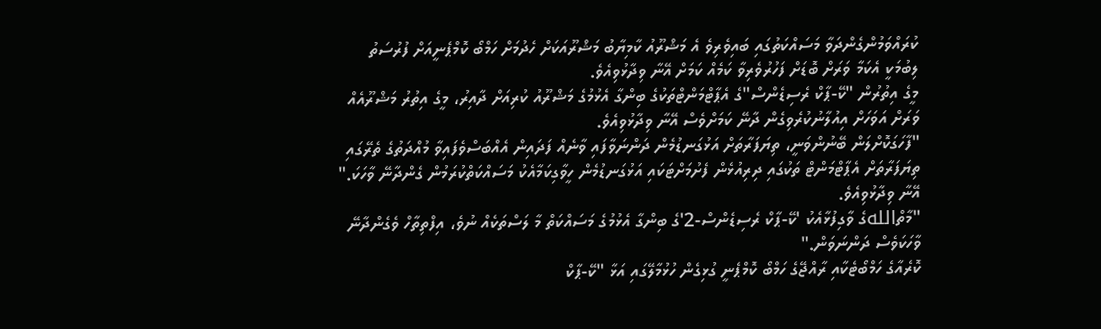ކުރައްވަމުންގެންދަވާ މަސައްކަތުގައި ބައިވެރިވެ އެ މަޝްރޫއު ކާމިޔާބު މަޝްރޫއަކަށް ހެދުމަށް ހަމްބޯ ކޮމްޕެނީއަށް ފުރުސަތު ލިބުމަކީ އެކަމާ ވަރަށް ބޮޑަށް ފަހުރުވެރިވާ ކަމެއް ކަމަށް އޭނާ ވިދާޅުވިއެވެ.
މީގެ އިތުރުން "ކޭ-ޕާކް ރެސިޑެންސް"ގެ އެޕާޓްމަންޓްތަކުގެ ބިންގާ އެޅުމުގެ މަޝްރޫއު ކުރިއަށް ދާއިރު، މީގެ އިތުރު މަޝްރޫއެއް ވަރަށް އަވަހަށް އިއުލާނުކުރެވިގެން ދާނޭ ކަމަށްވެސް އޭނާ ވިދާޅުވިއެވެ.
"ފާހަގަކޮށްލަން ބޭނުންވަނީ، ތިޔަފަރާތަށް އަޅުގަނޑުމެން ދަންނަވާފައި ވާނެއް ފަދައިން އެއްބަސްވެފައިވާ މުއްދަތުގެ ތެރޭގައި ތިޔަފަރާތަށް އެޕާޓްމަންޓް ތަކުގައި ދިރިއުޅެން ފެށުމަށްޓަކައި އަޅުގަނޑުމެން ހީވާގިކަމާއެކު މަސައްކަތްކުރަމުން ގެންދާނޭ ވާހަކަ." އޭނާ ވިދާޅުވިއެވެ.
"މާތްاللهގެ ވާގިފުޅާއެކު 'ކޭ-ޕާކް ރެސިޑެންސް-2'ގެ ބިންގާ އެޅުމުގެ މަސައްކަތް މާ ލަސްތަކެއް ނުވެ، އިފްތިތާހް ވެގެންދާނޭ ވާހަކަވެސް ދަންނަވަން."
ކޮރެއާގެ ހަމްބޯޓެކާއި ރާއްޖޭގެ ހަމްބޯ ކޮމްޕެނީ ގުޅިގެން ހުޅުމާލޭގައި އަޅާ "ކޭ-ޕާކް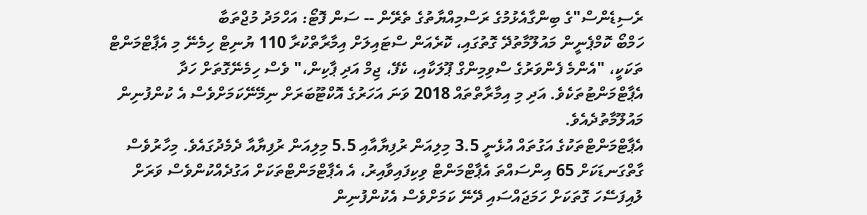ރެސިޑެންސް"ގެ ބިންގާއެޅުމުގެ ރަސްމިއްޔާތުގެ ތެރޭން -- ސަން ފޮޓޯ: އަހްމަދު މުޖްތަބާ
ހަމްބޯ ކޮމްޕެނީން މައުލޫމާތުދޭ ގޮތުގައި، ކޮރެއަން ސްޓައިލަށް އިމާރާތްކުރާ 110 ޔުނިޓް ހިމެނޭ މި އެޕާޓްމަންޓް ތަކަކީ، "އެންމެ ފެންވަރުގެ ސްވިމިންގް ޕޫލަކާއި، ކެފޭ، ޖިމް އަދި ޕާކިން،" ވެސް ހިމެނޭގޮތަށް ހަދާ އެޕާޓްމަންޓުތަކެވެ. އަދި މި އިމާރާތްތައް 2018 ވަނަ އަހަރުގެ އޮކްޓޫބަރަށް ނިމޭނޭކަމަށްވެސް އެ ކުންފުނިން މައުލޫމާތުދެއެވެ.
އެޕާޓްމަންޓްތަކުގެ އަގުތައް އުޅެނީ 3.5 މިލިއަން ރުފިޔާއާއި 5.5 މިލިއަން ރުފިޔާއާ ދެމެދުގައެވެ. މިހާރުވެސް ގާތްގަނޑަކަށް 65 އިންސައްތަ އެޕާޓްމަންޓް ވިކިފައިވާއިރު، އެ އެޕާޓްމަންޓްތަކަށް އަގުދެއްކުންވެސް ވަރަށް ލުއިފަސޭހަ ގޮތަކަށް ހަމަޖައްސައި ދޭނޭ ކަމަށްވެސް އެކުންފުނިން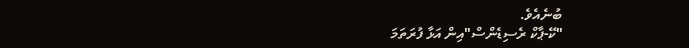ބުނެއެވެ.
"ކޭ-ޕާކް ރެސިޑެންސް"އިން އަޅާ ފުރަތަމަ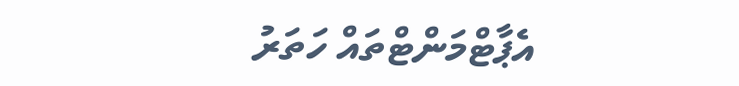އެޕާޓްމަންޓްތައް ހަތަރު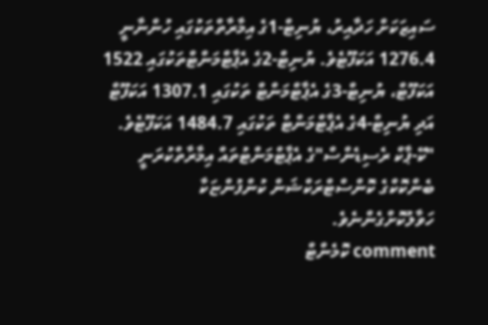ސައިޒަކަށް ހަދާއިރު، ޔުނިޓް-1ގެ އިމާރާތްތަކުގައި ހުންނާނީ 1276.4 އަކަފޫޓެވެ. ޔުނިޓް-2ގެ އެޕާޓްމަންޓްތަކުގައި 1522 އަކަފޫޓް، ޔުނިޓް-3ގެ އެޕާޓްމަންޓް ތަކުގައި 1307.1 އަކަފޫޓް އަދި ޔުނިޓް-4ގެ އެޕާޓްމަންޓް ތަކުގައި 1484.7 އަކަފޫޓެވެ.
"ކޭ-ޕާކް ރެސިޑެންސް"ގެ އެޕާޓްމަންޓުތައް އިމާރާތްކުރަނީ ބެންކޮކްގެ ކޮންސްޓްރަކްޝަން ކުންފުންޏަކާ ހަވާލުކޮށްގެންނެވެ.
comment ކޮމެންޓް